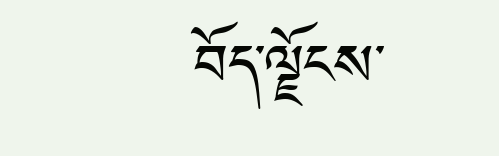བོད་ལྗོངས་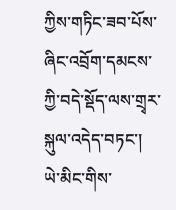ཀྱིས་གཏིང་ཟབ་པོས་ཞིང་འབྲོག་དམངས་ཀྱི་བདེ་སྡོད་ལས་གྲྭར་སྐུལ་འདེད་བཏང་།
ཡེ་མིང་གིས་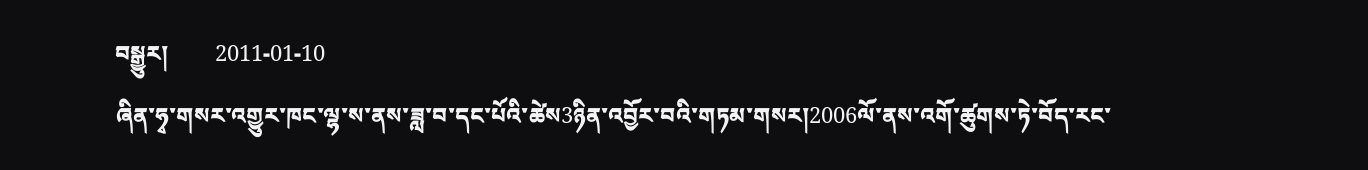བསྒྱུར།        2011-01-10
ཞིན་ཧྭ་གསར་འགྱུར་ཁང་ལྷ་ས་ནས་ཟླ་བ་དང་པོའི་ཚེས3ཉིན་འབྱོར་བའི་གཏམ་གསར།2006ལོ་ནས་འགོ་ཚུགས་ཏེ་བོད་རང་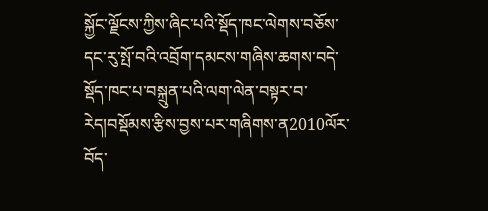སྐྱོང་ལྗོངས་ཀྱིས་ཞིང་པའི་སྡོད་ཁང་ལེགས་བཅོས་དང་རུ་སྤོ་བའི་འབྲོག་དམངས་གཞིས་ཆགས་བདེ་སྡོད་ཁང་པ་བསྐྲུན་པའི་ལག་ལེན་བསྟར་བ་རེད།བསྡོམས་རྩིས་བྱས་པར་གཞིགས་ན2010ལོར་བོད་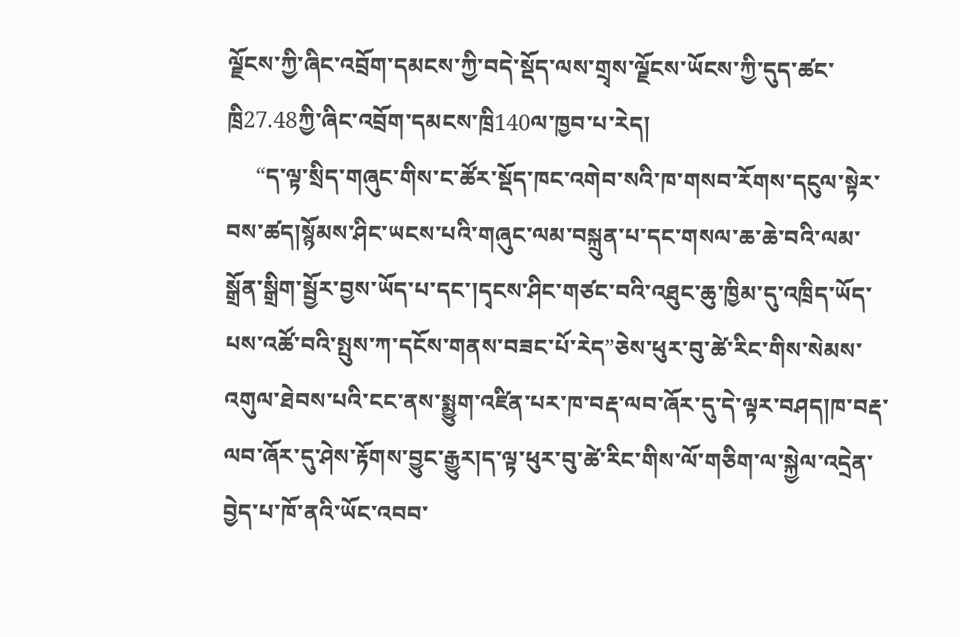ལྗོངས་ཀྱི་ཞིང་འབྲོག་དམངས་ཀྱི་བདེ་སྡོད་ལས་གྲྭས་ལྗོངས་ཡོངས་ཀྱི་དུད་ཚང་ཁྲི27.48ཀྱི་ཞིང་འབྲོག་དམངས་ཁྲི140ལ་ཁྱབ་པ་རེད།
     “ད་ལྟ་སྲིད་གཞུང་གིས་ང་ཚོར་སྡོད་ཁང་འགེབ་སའི་ཁ་གསབ་རོགས་དངུལ་སྟེར་བས་ཚད།སྙོམས་ཤིང་ཡངས་པའི་གཞུང་ལམ་བསྐྲུན་པ་དང་གསལ་ཆ་ཆེ་བའི་ལམ་སྒྲོན་སྒྲིག་སྦྱོར་བྱས་ཡོད་པ་དང་།དྭངས་ཤིང་གཙང་བའི་འཐུང་ཆུ་ཁྱིམ་དུ་འཁྲིད་ཡོད་པས་འཚོ་བའི་སྤུས་ཀ་དངོས་གནས་བཟང་པོ་རེད”ཅེས་ཕུར་བུ་ཚེ་རིང་གིས་སེམས་འགུལ་ཐེབས་པའི་ངང་ནས་སྨྱུག་འཛིན་པར་ཁ་བརྡ་ལབ་ཞོར་དུ་དེ་ལྟར་བཤད།ཁ་བརྡ་ལབ་ཞོར་དུ་ཤེས་རྟོགས་བྱུང་རྒྱུར།ད་ལྟ་ཕུར་བུ་ཚེ་རིང་གིས་ལོ་གཅིག་ལ་སྐྱེལ་འདྲེན་བྱེད་པ་ཁོ་ནའི་ཡོང་འབབ་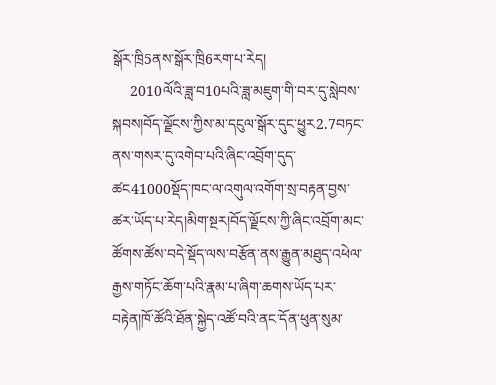སྒོར་ཁྲི5ནས་སྒོར་ཁྲི6རག་པ་རེད།
     2010ལོའི་ཟླ་བ10པའི་ཟླ་མཇུག་གི་བར་དུ་སླེབས་སྐབས།བོད་ལྗོངས་ཀྱིས་མ་དངུལ་སྒོར་དུང་ཕྱུར2.7བཏང་ནས་གསར་དུ་འགེབ་པའི་ཞིང་འབྲོག་དུད་ཚང41000སྡོད་ཁང་ལ་འགུལ་འགོག་སྲ་བརྟན་བྱས་ཚར་ཡོད་པ་རེད།མིག་སྔར།བོད་ལྗོངས་ཀྱི་ཞིང་འབྲོག་མང་ཚོགས་ཚོས་བདེ་སྡོད་ལས་བརྩོན་ནས་རྒྱུན་མཐུད་འཕེལ་རྒྱས་གཏོང་ཆོག་པའི་རྣམ་པ་ཞིག་ཆགས་ཡོད་པར་བརྟེན།ཁོ་ཚོའི་ཐོན་སྐྱེད་འཚོ་བའི་ནང་དོན་ཕུན་སུམ་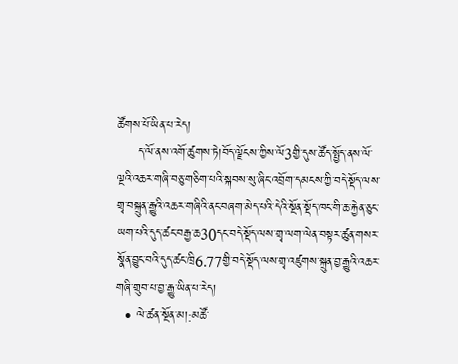ཚོགས་པོ་ཡིན་པ་རེད།
     ད་ལོ་ནས་འགོ་ཚུགས་ཏེ།བོད་ལྗོངས་ཀྱིས་ལོ3གྱི་དུས་ཚོད་སྤྱོད་ནས་ལོ་ལྔའི་འཆར་གཞི་བཅུ་གཅིག་པའི་སྐབས་སུ་ཞིང་འབྲོག་དམངས་ཀྱི་བདེ་སྡོད་ལས་གྲྭ་བསྐྲུན་རྒྱུའི་འཆར་གཞིའི་ནང་བཞག་མེད་པའི་དེའི་སྔོན་སྡོད་ཁང་གི་ཆ་རྐྱེན་ཅུང་ཡག་པའི་དུད་ཚང་བརྒྱ་ཆ30དང་བདེ་སྡོད་ལས་གྲྭ་ལག་ལེན་བསྟར་ཚུན་གསར་སྣོན་བྱུང་བའི་དུད་ཚང་ཁྲི6.77གྱི་བདེ་སྡོད་ལས་གྲྭ་འཛུགས་སྐྲུན་བྱ་རྒྱུའི་འཆར་གཞི་གྲུབ་པ་བྱ་རྒྱུ་ཡིན་པ་རེད།
  • ལེ་ཚན་སྔོན་མ།:མཚོ་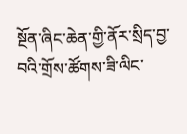སྔོན་ཞིང་ཆེན་གྱི་ནོར་སྲིད་བྱ་བའི་གྲོས་ཚོགས་ཟི་ལིང་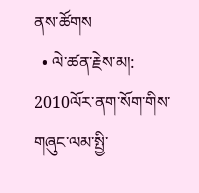ནས་ཚོགས
  • ལེ་ཚན་རྗེས་མ།: 2010ལོར་ནག་སོག་གིས་གཞུང་ལམ་སྤྱི་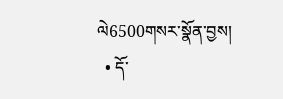ལེ6500གསར་སྣོན་བྱས།
  • དོ་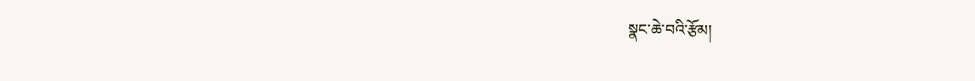སྣང་ཆེ་བའི་རྩོམ།